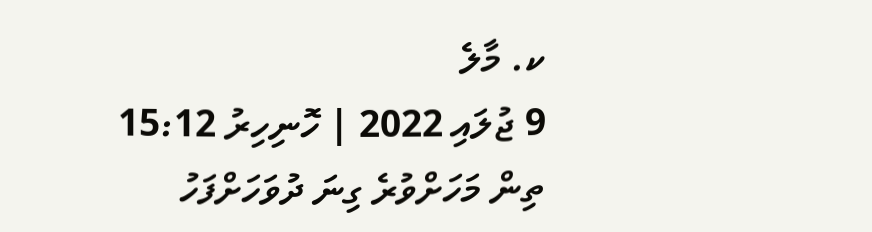ކ. މާލެ
9 ޖުލައި 2022 | ހޮނިހިރު 15:12
ތިން މަހަށްވުރެ ގިނަ ދުވަހަށްފަހު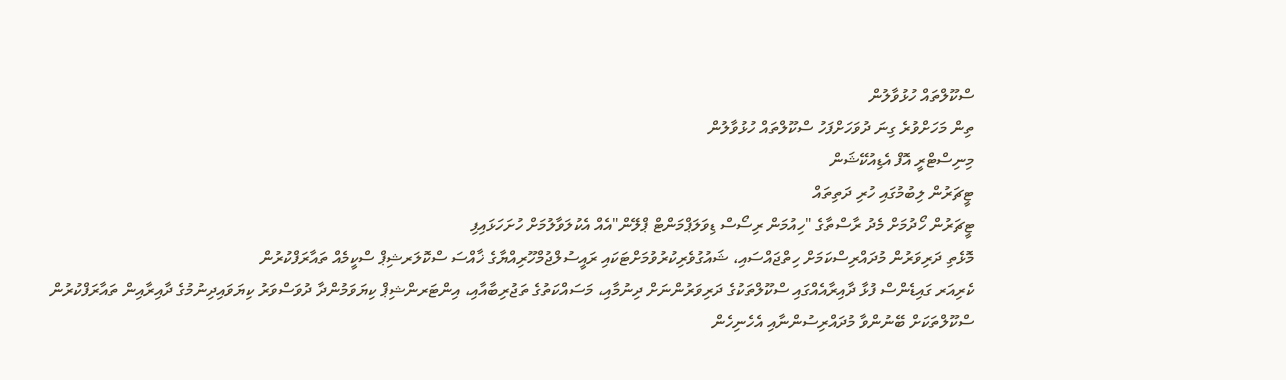ސްކޫލްތައް ހުޅުވާލުން
ތިން މަހަށްވުރެ ގިނަ ދުވަހަށްފަހު ސްކޫލްތައް ހުޅުވާލުން
މިނިސްޓްރީ އޮފް އެޑިއުކޭޝަން
ޓީޗަރުން ލިބުމުގައި ހުރި ދަތިތައް
ޓީޗަރުން ހޯދުމަށް މެދު ރާސްތާގެ "ހިއުމަން ރިސޯސް ޑިވަލަޕްމަންޓް ޕްލޭން"އެއް އެކުލަވާލުމަށް ހުށަހަޅައިފި
މޮޅެތި ދަރިވަރުން މުދައްރިސްކަމަށް ހިތްޖައްސައި، ޝައުގުވެރިކުރުވުމަށްޓަކައި ރައީސުލްޖުމްހޫރިއްޔާގެ ޚާއްސަ ސްކޮލަރޝިޕް ސްކީމެއް ތައާރަފްކުރުން
ކެރިއަރ ގައިޑެންސް ފުޅާ ދާއިރާއެއްގައި ސްކޫލްތަކުގެ ދަރިވަރުންނަށް ދިނުމާއި، މަސައްކަތުގެ ތަޖުރިބާއާއި، އިންޓަރންޝިޕް ކިޔަވަމުންދާ ދުވަސްވަރު ކިޔަވައިދިނުމުގެ ދާއިރާއިން ތައާރަފްކުރުން
ސްކޫލްތަކަށް ބޭނުންވާ މުދައްރިސުންނާއި އެހެނިހެން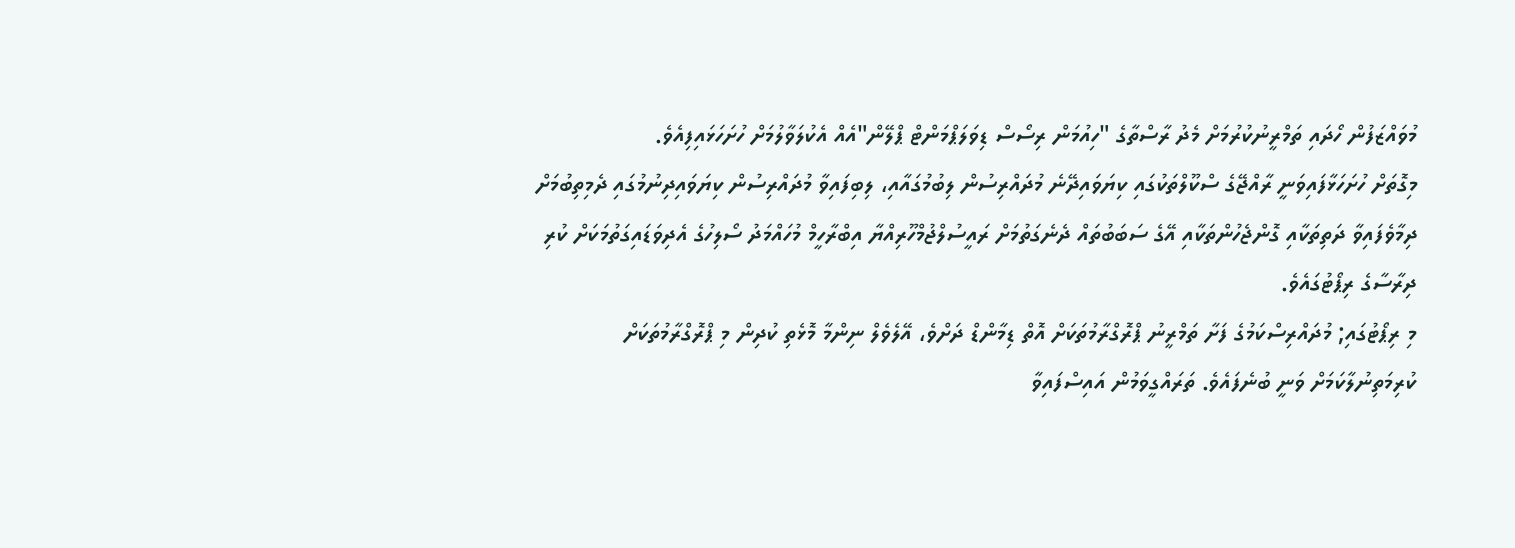މުވައްޒަފުން ހޯދައި ތަމްރީނުކުރުމަށް މެދު ރާސްތާގެ "ހިއުމަން ރިސޯސް ޑިވަލަޕްމަންޓް ޕްލޭން"އެއް އެކުލަވާލުމަށް ހުށަހަޅައިފިއެވެ.
މިގޮތަށް ހުށަހަޅާފައިވަނީ ރާއްޖޭގެ ސްކޫލްތަކުގައި ކިޔަވައިދޭނެ މުދައްރިސުން ލިބުމުގައާއި، ލިބިފައިވާ މުދައްރިސުން ކިޔަވައިދިނުމުގައި ދެމިތިބުމަށް ދިމާވެފައިވާ ދަތިތަކާއި ގޮންޖެހުންތަކާއި އޭގެ ސަބަބުތައް ދެނެގަތުމަށް ރައީސުލްޖުމްހޫރިއްޔާ އިބްރާހީމް މުހައްމަދު ސޯލިހުގެ އެދިވަޑައިގަތުމަކަށް ކުރި ދިރާސާގެ ރިޕޯޓުގައެވެ.
މި ރިޕޯޓުގައި; މުދައްރިސްކަމުގެ ފަށާ ތަމްރީނު ޕްރޮގްރާމުތަކަށް އޮތް ޑިމާންޑް ދަށްވެ، އޭލެވެލް ނިންމާ މޮޅެތި ކުދިން މި ޕްރޮގްރާމުތަކަށް ކުރިމަތިނުލާކަމަށް ވަނީ ބުނެފައެވެ. ތަރައްގީވަމުން އައިސްފައިވާ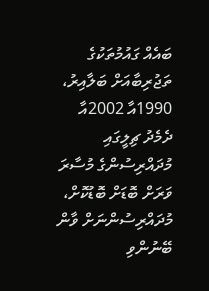ބައެއް ގައުމުތަކުގެ ތަޖުރިބާއަށް ބަލާއިރު، 1990އާ 2002އާ ދެމެދު ޗިލީގައި މުދައްރިސުންގެ މުސާރަ ވަރަށް ބޮޑަށް ބޮޑުކޮށް، މުދައްރިސުންނަށް ވާން ބޭނުންވި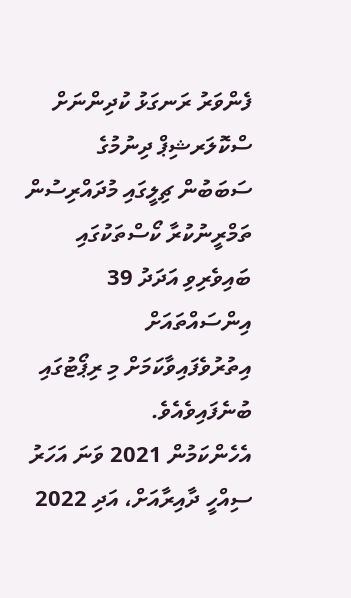ފެންވަރު ރަނގަޅު ކުދިންނަށް ސްކޮލަރޝިޕް ދިނުމުގެ ސަބަބުން ޗިލީގައި މުދައްރިސުން ތަމްރީނުކުރާ ކޯސްތަކުގައި ބައިވެރިވި އަދަދު 39 އިންސައްތައަށް އިތުރުވެފައިވާކަމަށް މި ރިޕޯޓުގައި ބުނެފައިވެއެވެ.
އެހެންކަމުން 2021 ވަނަ އަހަރު ސިއްހީ ދާއިރާއަށް، އަދި 2022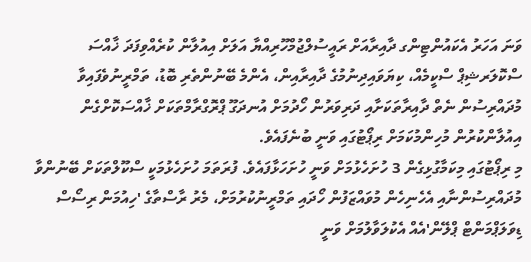ވަނަ އަހަރު އެކައުންޓިންގ ދާއިރާއަށް ރައީސުލްޖުމްހޫރިއްޔާ އަލަށް އިއުލާން ކުރެއްވިފަދަ ޚާއްސަ ސްކޮލަރޝިޕް ސްކީމެއް، ކިޔަވައިދިނުމުގެ ދާއިރާއިން، އެންމެ ބޭނުންތެރި ބޮޑު، ތަމްރީނުވެފައިވާ މުދައްރިސުން ނެތް ދާއިރާތަކަށާއި ދަރިވަރުން ހޯދުމަށް އުނދަގޫ ޕްރޮގްރާމްތަކަށް ޚާއްސަކޮށްގެން އިއުލާންކުރުން މުހިންމުކަމަށް ރިޕޯޓުގައި ވަނީ ބުނެފައެވެ.
މި ރިޕޯޓުގައި މިކަމާގުޅިގެން 3 ހުށަހެޅުމަށް ވަނީ ހުށަހަޅާފައެވެ. ފުރަތަމަ ހުށަހެޅުމަކީ ސްކޫލްތަކަށް ބޭނުންވާ މުދައްރިސުންނާއި އެހެނިހެން މުވައްޒަފުން ހޯދައި ތަމްރީނުކުރުމަށް، މެރު ރާސްތާގެ 'ހިއުމަން ރިސޯސް ޑިވަލަޕްމަންޓް ޕްލޭން'އެއް އެކުލަވާލުމަށް ވަނީ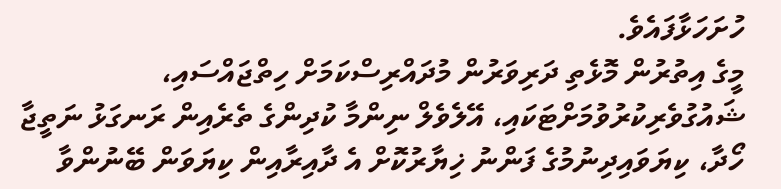ހުށަހަޅާފައެވެ.
މީގެ އިތުރުން މޮޅެތި ދަރިވަރުން މުދައްރިސްކަމަށް ހިތްޖައްސައި، ޝައުގުވެރިކުރުވުމަށްޓަކައި، އޭލެވެލް ނިންމާ ކުދިންގެ ތެރެއިން ރަނގަޅު ނަތީޖާ ހޯދާ، ކިޔަވައިދިނުމުގެ ފަންނު ޚިޔާރުކޮށް އެ ދާއިރާއިން ކިޔަވަން ބޭނުންވާ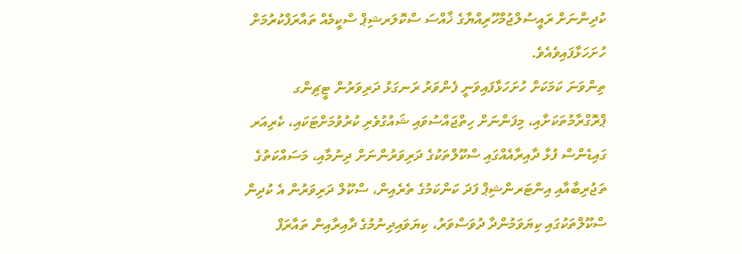ކުދިންނަށް ރައީސުލްޖުމްހޫރިއްޔާގެ ޚާއްސަ ސްކޮލަރޝިޕް ސްކީމެއް ތައާރަފްކުރުމަށް ހުށަހަޅާފައިވެއެވެ.
ތިންވަނަ ކަމަކަށް ހުށަހަޅާފައިވަނީ ފެންވަރު ރަނގަޅު ދަރިވަރުން ޓީޗިންގ ޕްރޮގްރާމުތަކަށާއި، މިފަންނަށް ހިތްޖައްސުވައި ޝައުގުވެރި ކުރުވުމަށްޓަކައި، ކެރިއަރ ގައިޑެންސް ފުޅާ ދާއިރާއެއްގައި ސްކޫލްތަކުގެ ދަރިވަރުންނަށް ދިނުމާއި، މަސައްކަތުގެ ތަޖުރިބާއާއި އިންޓަރންޝިޕް ފަދަ ކަންކަމުގެ ތެރެއިން، ސްކޫލް ދަރިވަރުން އެ ކުދިން ސްކޫލްތަކުގައި ކިޔަވަމުންދާ ދުވަސްވަރު، ކިޔަވައިދިނުމުގެ ދާއިރާއިން ތައާރަފް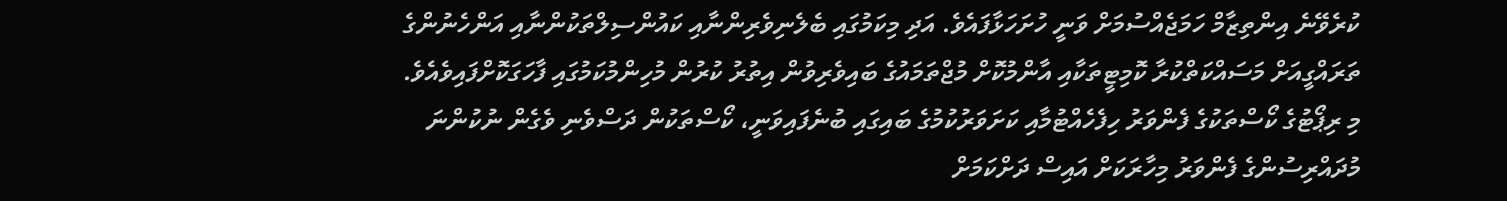ކުރެވޭނެ އިންތިޒާމް ހަމަޖެއްސުމަށް ވަނީ ހުށަހަޅާފައެވެ. އަދި މިކަމުގައި ބެލެނިވެރިންނާއި ކައުންސިލްތަކުންނާއި އަންހެނުންގެ ތަރައްގީއަށް މަސައްކަތްކުރާ ކޮމިޓީތަކާއި އާންމުކޮށް މުޖްތަމައުގެ ބައިވެރިވުން އިތުރު ކުރުން މުހިންމުކަމުގައި ފާހަގަކޮށްފައިވެއެވެ.
މި ރިޕޯޓުގެ ކޯސްތަކުގެ ފެންވަރު ހިފެހެއްޓުމާއި ކަށަވަރުކުމުގެ ބައިގައި ބުނެފައިވަނީ، ކޯސްތަކުން ދަސްވެނި ވެގެން ނުކުންނަ މުދައްރިސުންގެ ފެންވަރު މިހާރަކަށް އައިސް ދަށްކަމަށް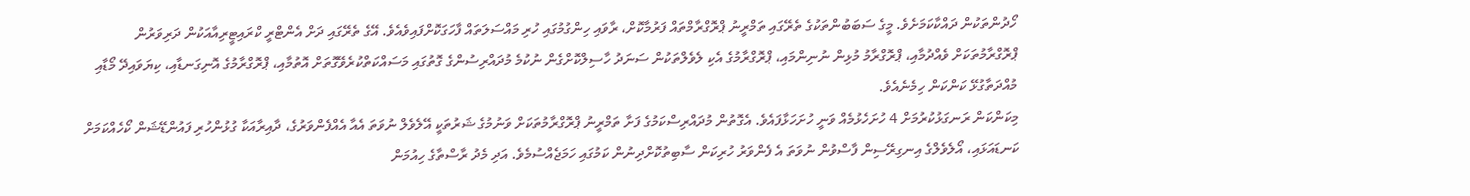ހޯދުންތަކުން ދައްކާކަމަށެވެ. މީގެ ސަބަބުންތަކުގެ ތެރޭގައި ތަމްރީނު ޕްރޮގްރާމްތައް ފަރުމާކޮށް، ރާވައި ހިންގުމުގައި ހުރި މައްސަލަތައް ފާހަގަކޮށްފައިވެއެވެ. އޭގެ ތެރޭގައި ދަށް އެންޓްރީ ކްރައިޓީރިއާއަކުން ދަރިވަރުން ޕްރޮގްރާމުތަކަށް ވެއްދުމާއި، ޕްރޮގްރާމު މުޅިން ނުނިންމައި، ޕްރޮގްރާމުގެ އެކި ލެވެލްތަކުން ސަނަދު ހާސިލްކޮށްގެން ނުކުމެ މުދައްރިސުންގެ ގޮތުގައި މަސައްކަތްކުރެވޭގޮތަށް އޮތުމާއި، ޕްރޮގްރާމުގެ އޮނިގަނޑާއި، ކިޔަވައިދޭ މޯޑާއި މުއްދަތާގުޅޭ ކަންކަން ހިމެނެއެވެ.
މިކަންކަން ރަނގަޅުކުރުމަށް 4 ހުށަހެޅުމެއް ވަނީ ހުށަހަޅާފައެވެ. އެގޮތުން މުދައްރިސްކަމުގެ ފަށާ ތަމްރީނު ޕްރޮގްރާމުތަކަށް ވަނުމުގެ ޝަރުތަކީ އޭލެވެލް ނުވަތަ އެއާ އެއްފެންވަރުގެ، ދާއިރާއަކާ ގުޅުންހުރި ފައުންޑޭޝަން ކޯހެއްކަމަށް ކަނޑައަޅައި، އޯލެވެލްގެ އިނގިރޭސިން ފާސްވުން ނުވަތަ އެ ފެންވަރު ހުރިކަން ސާބިތުކޮށްދިނުން ކަމުގައި ހަމަޖެއްސުމެވެ. އަދި މެދު ރާސްތާގެ ހިއުމަން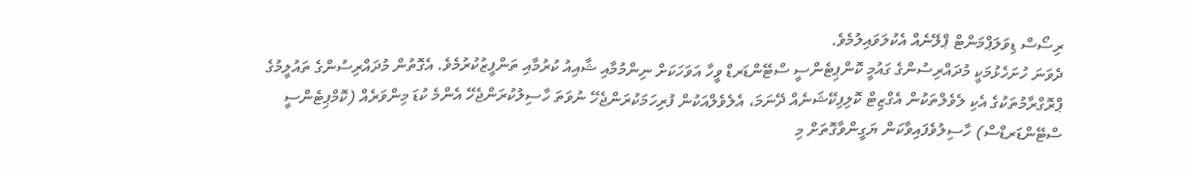ރިސޯސް ޑިވަލަޕްމަންޓް ޕްލޭނެއް އެކުލަވައިލުމެވެ.
ދެވަނަ ހުށަހެޅުމަކީ މުދައްރިސުންގެ ގައުމީ ކޮންޕިޓެންސީ ސްޓޭންޑަރޑް ވީހާ އަވަހަކަށް ނިންމުމާއި ޝާއިއު ކުރުމާއި ތަންފީޒުކުރުމެވެ. އެގޮތުން މުދައްރިސުންގެ ތައުލީމުގެ ޕްރޮގްރާމުތަކުގެ އެކި ލެވެލްތަކުން އެގްޒިޓް ކޮލިފިކޭޝަނެއް ދޭނަމަ، އެލެވެލްއަކުން ފުރިހަމަކުރަންޖެހޭ ނުވަތަ ހާސިލުކުރަންޖެހޭ އެންމެ ކުޑަ މިންވަރެއް (ކޮމްޕިޓެންސީ ސްޓޭންޑަރޑްސް) ހާސިލުވެފައިވާކަން ޔަގީންވާގޮތަށް މި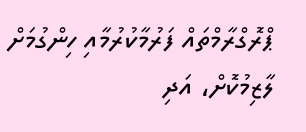ޕްރޮގްރާމްތައް ފަރުމާކުރުމާއި ހިންގުމަށް ލާޒިމުކޮށް، އަދި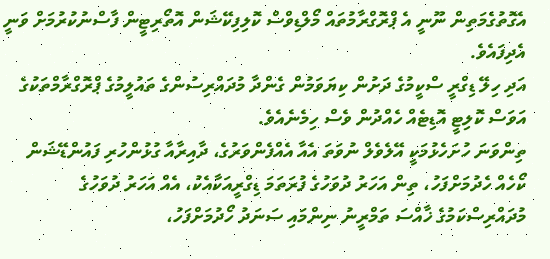އެގޮތުގެމަތިން ނޫނީ އެ ޕްރޮގްރާމުތައް މޯލްޑިވްސް ކޮލިފިކޭޝަން އޮތޯރިޓީން ފާސްނުކުރުމަށް ވަނީ އެދިފައެވެ.
އަދި ހިލޭ ޑިގްރީ ސްކީމުގެ ދަށުން ކިޔަވަމުން ގެންދާ މުދައްރިސުންގެ ތައުލީމުގެ ޕްރޮގްރާމްތަކުގެ އަވަސް ކޮލިޓީ އޮޑިޓެއް ހެއްދުން ވެސް ހިމެނެއެވެ.
ތިންވަނަ ހުށަހެޅުމަކީ އޭލެވެލް ނުވަތަ އެއާ އެއްފެންވަރުގެ، ދާއިރާއާ ގުޅުންހުރި ފައުންޑޭޝަން ކޯހެއް ހެދުމަށްފަހު، ތިން އަހަރު ދުވަހުގެ ފުރަތަމަ ޑިގްރީއަކާއެކު، އެއް އަހަރު ދުވަހުގެ މުދައްރިސްކަމުގެ ޚާއްސަ ތަމްރީނު ނިންމައި ސަނަދު ހޯދުމަށްފަހު،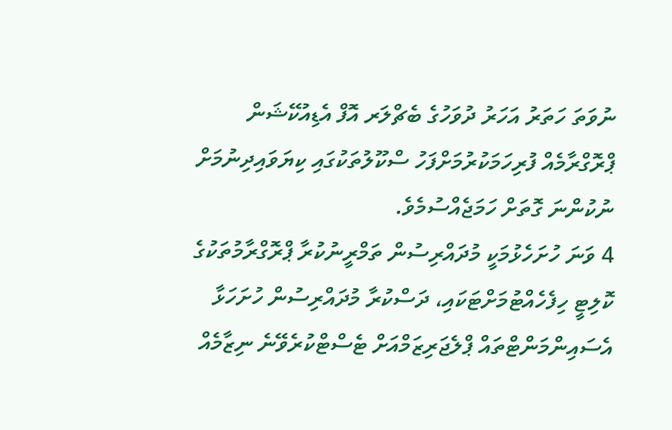ނުވަތަ ހަތަރު އަހަރު ދުވަހުގެ ބެޗްލަރ އޮފް އެޑިއުކޭޝަން ޕްރޮގްރާމެއް ފުރިހަމަކުރުމަށްފަހު ސްކޫލުތަކުގައި ކިޔަވައިދިނުމަށް ނުކުންނަ ގޮތަށް ހަމަޖެއްސުމެވެ.
4 ވަނަ ހުށަހެޅުމަކީ މުދައްރިސުން ތަމްރީނުކުރާ ޕްރޮގްރާމުތަކުގެ ކޮލިޓީ ހިފެހެއްޓުމަށްޓަކައި، ދަސްކުރާ މުދައްރިސުން ހުށަހަޅާ އެސައިންމަންޓްތައް ޕްލެޖަރިޒަމްއަށް ޓެސްޓްކުރެވޭނެ ނިޒާމެއް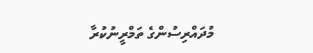މުދައްރިސުންގެ ތަމްރީނުކުރާ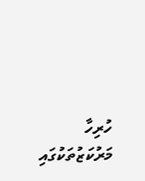ހުރިހާ މަރުކަޒުތަކުގައި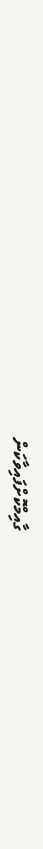ގާއިމްކޮށްފައިވާކަން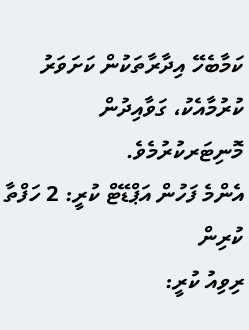ކަމާބެހޭ އިދާރާތަކުން ކަށަވަރު ކުރުމާއެކު، ގަވާއިދުން މޮނިޓަރކުރުމެވެ.
އެންމެ ފަހުން އަޕްޑޭޓް ކުރީ: 2 ހަފްތާ ކުރިން
ރިވިއު ކުރީ: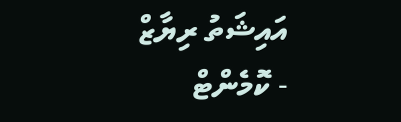އައިޝަތު ރިޔާޒް
- ކޮމެންޓް